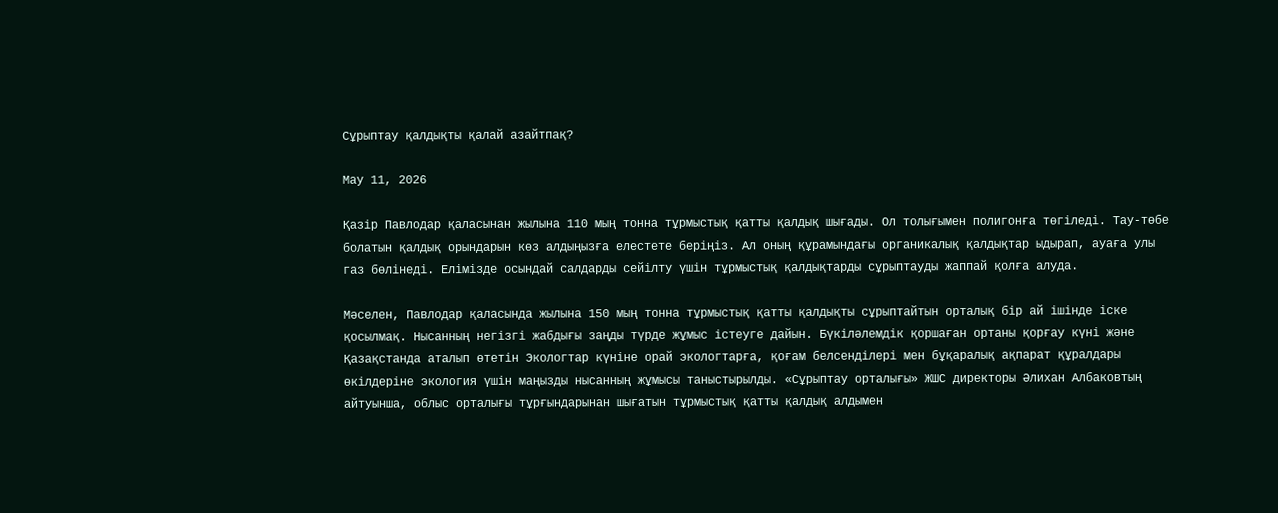Сұрыптау қалдықты қалай азайтпақ?

Мау 11, 2026

Қазір Павлодар қаласынан жылына 110 мың тонна тұрмыстық қатты қалдық шығады. Ол толығымен полигонға төгіледі. Тау-төбе болатын қалдық орындарын көз алдыңызға елестете беріңіз. Ал оның құрамындағы органикалық қалдықтар ыдырап, ауаға улы газ бөлінеді. Елімізде осындай салдарды сейілту үшін тұрмыстық қалдықтарды сұрыптауды жаппай қолға алуда.

Мәселен, Павлодар қаласында жылына 150 мың тонна тұрмыстық қатты қалдықты сұрыптайтын орталық бір ай ішінде іске қосылмақ. Нысанның негізгі жабдығы заңды түрде жұмыс істеуге дайын. Бүкіләлемдік қоршаған ортаны қорғау күні және Қазақстанда аталып өтетін Экологтар күніне орай экологтарға, қоғам белсенділері мен бұқаралық ақпарат құралдары өкілдеріне экология үшін маңызды нысанның жұмысы таныстырылды. «Сұрыптау орталығы» ЖШС директоры Әлихан Албаковтың айтуынша, облыс орталығы тұрғындарынан шығатын тұрмыстық қатты қалдық алдымен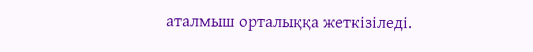аталмыш орталыққа жеткізіледі.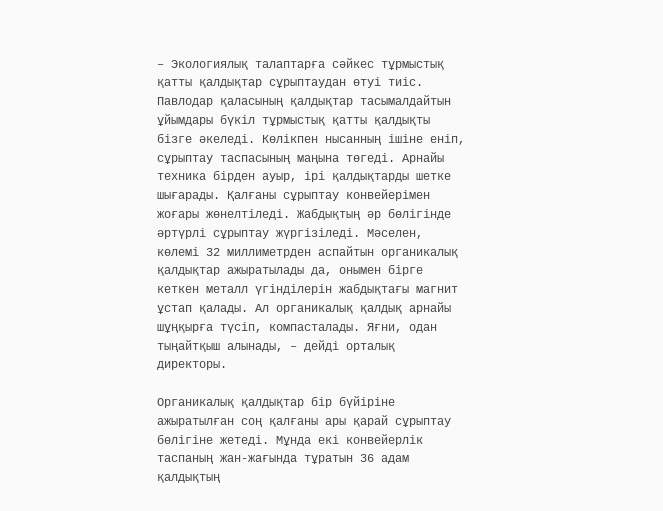– Экологиялық талаптарға сәйкес тұрмыстық қатты қалдықтар сұрыптаудан өтуі тиіс. Павлодар қаласының қалдықтар тасымалдайтын ұйымдары бүкіл тұрмыстық қатты қалдықты бізге әкеледі. Көлікпен нысанның ішіне еніп, сұрыптау таспасының маңына төгеді. Арнайы техника бірден ауыр, ірі қалдықтарды шетке шығарады. Қалғаны сұрыптау конвейерімен жоғары жөнелтіледі. Жабдықтың әр бөлігінде әртүрлі сұрыптау жүргізіледі. Мәселен, көлемі 32 миллиметрден аспайтын органикалық қалдықтар ажыратылады да, онымен бірге кеткен металл үгінділерін жабдықтағы магнит ұстап қалады. Ал органикалық қалдық арнайы шұңқырға түсіп, компасталады. Яғни, одан тыңайтқыш алынады, – дейді орталық директоры.

Органикалық қалдықтар бір бүйіріне ажыратылған соң қалғаны ары қарай сұрыптау бөлігіне жетеді. Мұнда екі конвейерлік таспаның жан-жағында тұратын 36 адам қалдықтың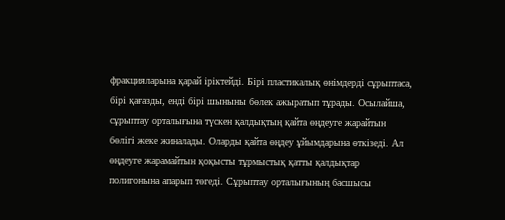фракцияларына қарай іріктейді. Бірі пластикалық өнімдерді сұрыптаса, бірі қағазды, енді бірі шыныны бөлек ажыратып тұрады. Осылайша, сұрыптау орталығына түскен қалдықтың қайта өңдеуге жарайтын бөлігі жеке жиналады. Оларды қайта өңдеу ұйымдарына өткізеді. Ал өңдеуге жарамайтын қоқысты тұрмыстық қатты қалдықтар полигонына апарып төгеді. Сұрыптау орталығының басшысы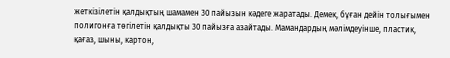жеткізілетін қалдықтың шамамен 30 пайызын кәдеге жаратады. Демек, бұған дейін толығымен полигонға төгілетін қалдықты 30 пайызға азайтады. Мамандардың мәлімдеуінше, пластик, қағаз, шыны, картон,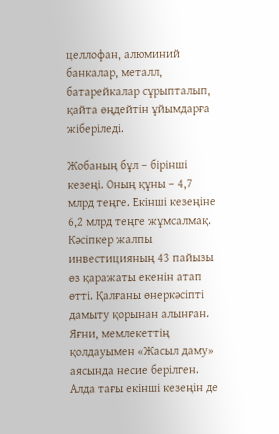целлофан, алюминий банкалар, металл, батарейкалар сұрыпталып, қайта өңдейтін ұйымдарға жіберіледі.

Жобаның бұл – бірінші кезеңі. Оның құны – 4,7 млрд теңге. Екінші кезеңіне 6,2 млрд теңге жұмсалмақ. Кәсіпкер жалпы инвестицияның 43 пайызы өз қаражаты екенін атап өтті. Қалғаны өнеркәсіпті дамыту қорынан алынған. Яғни, мемлекеттің қолдауымен «Жасыл даму» аясында несие берілген. Алда тағы екінші кезеңін де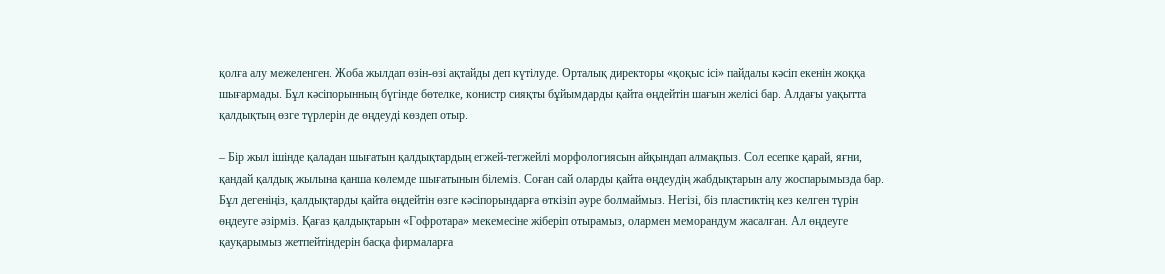қолға алу межеленген. Жоба жылдап өзін-өзі ақтайды деп күтілуде. Орталық директоры «қоқыс ісі» пайдалы кәсіп екенін жоққа шығармады. Бұл кәсіпорынның бүгінде бөтелке, конистр сияқты бұйымдарды қайта өңдейтін шағын желісі бар. Алдағы уақытта қалдықтың өзге түрлерін де өңдеуді көздеп отыр.

– Бір жыл ішінде қаладан шығатын қалдықтардың егжей-тегжейлі морфологиясын айқындап алмақпыз. Сол есепке қарай, яғни, қандай қалдық жылына қанша көлемде шығатынын білеміз. Соған сай оларды қайта өңдеудің жабдықтарын алу жоспарымызда бар. Бұл дегеніңіз, қалдықтарды қайта өңдейтін өзге кәсіпорындарға өткізіп әуре болмаймыз. Негізі, біз пластиктің кез келген түрін өңдеуге әзірміз. Қағаз қалдықтарын «Гофротара» мекемесіне жіберіп отырамыз, олармен меморандум жасалған. Ал өңдеуге қауқарымыз жетпейтіндерін басқа фирмаларға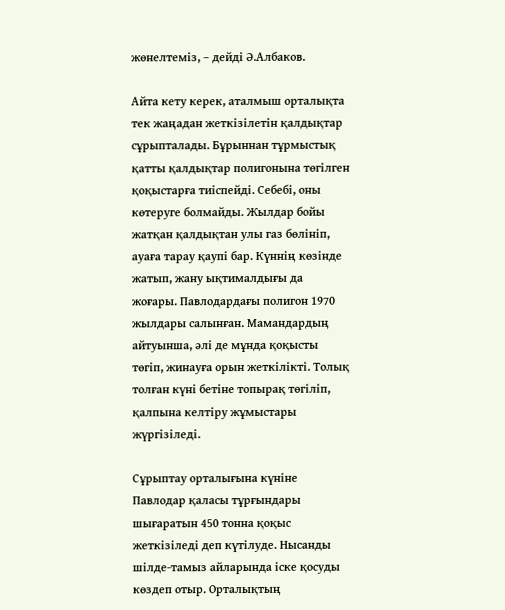жөнелтеміз, – дейді Ә.Албаков.

Айта кету керек, аталмыш орталықта тек жаңадан жеткізілетін қалдықтар сұрыпталады. Бұрыннан тұрмыстық қатты қалдықтар полигонына төгілген қоқыстарға тиіспейді. Себебі, оны көтеруге болмайды. Жылдар бойы жатқан қалдықтан улы газ бөлініп, ауаға тарау қаупі бар. Күннің көзінде жатып, жану ықтималдығы да жоғары. Павлодардағы полигон 1970 жылдары салынған. Мамандардың айтуынша, әлі де мұнда қоқысты төгіп, жинауға орын жеткілікті. Толық толған күні бетіне топырақ төгіліп, қалпына келтіру жұмыстары жүргізіледі.

Сұрыптау орталығына күніне Павлодар қаласы тұрғындары шығаратын 450 тонна қоқыс жеткізіледі деп күтілуде. Нысанды шілде-тамыз айларында іске қосуды көздеп отыр. Орталықтың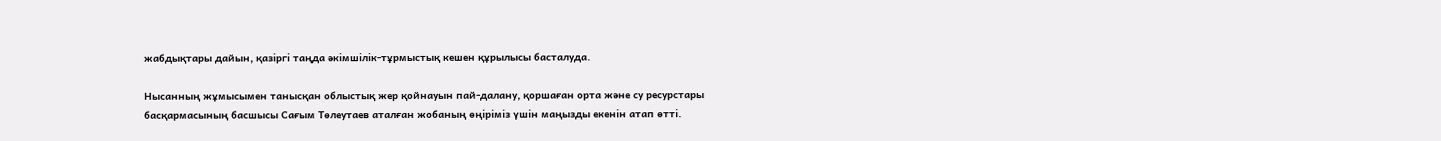жабдықтары дайын, қазіргі таңда әкімшілік-тұрмыстық кешен құрылысы басталуда.

Нысанның жұмысымен танысқан облыстық жер қойнауын пай-далану, қоршаған орта және су ресурстары басқармасының басшысы Сағым Төлеутаев аталған жобаның өңіріміз үшін маңызды екенін атап өтті.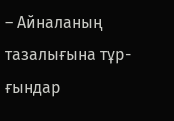– Айналаның тазалығына тұр-ғындар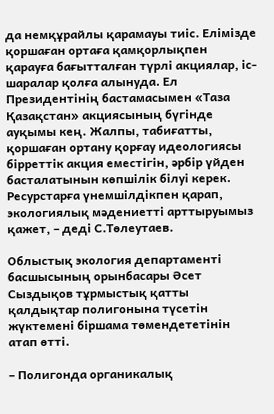да немқұрайлы қарамауы тиіс. Елімізде қоршаған ортаға қамқорлықпен қарауға бағытталған түрлі акциялар, іс-шаралар қолға алынуда. Ел Президентінің бастамасымен «Таза Қазақстан» акциясының бүгінде ауқымы кең. Жалпы, табиғатты, қоршаған ортану қорғау идеологиясы бірреттік акция еместігін, әрбір үйден басталатынын көпшілік білуі керек. Ресурстарға үнемшілдікпен қарап, экологиялық мәдениетті арттыруымыз қажет, – деді С.Төлеутаев.

Облыстық экология департаменті басшысының орынбасары Әсет Сыздықов тұрмыстық қатты қалдықтар полигонына түсетін жүктемені біршама төмендететінін атап өтті.

– Полигонда органикалық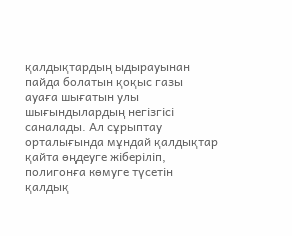қалдықтардың ыдырауынан пайда болатын қоқыс газы ауаға шығатын улы шығындылардың негізгісі саналады. Ал сұрыптау орталығында мұндай қалдықтар қайта өңдеуге жіберіліп, полигонға көмуге түсетін қалдық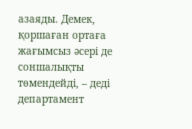азаяды. Демек, қоршаған ортаға жағымсыз әсері де соншалықты төмендейді, – деді департамент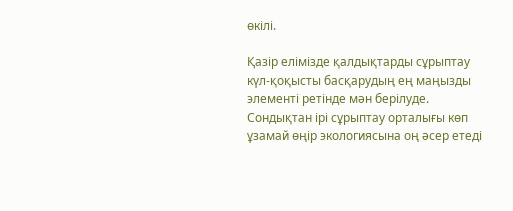өкілі.

Қазір елімізде қалдықтарды сұрыптау күл-қоқысты басқарудың ең маңызды элементі ретінде мән берілуде. Сондықтан ірі сұрыптау орталығы көп ұзамай өңір экологиясына оң әсер етеді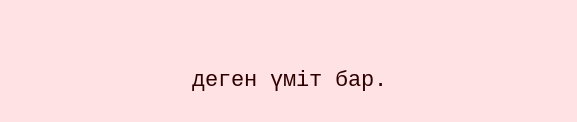деген үміт бар.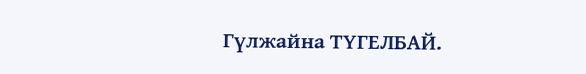Гүлжайна ТҮГЕЛБАЙ.